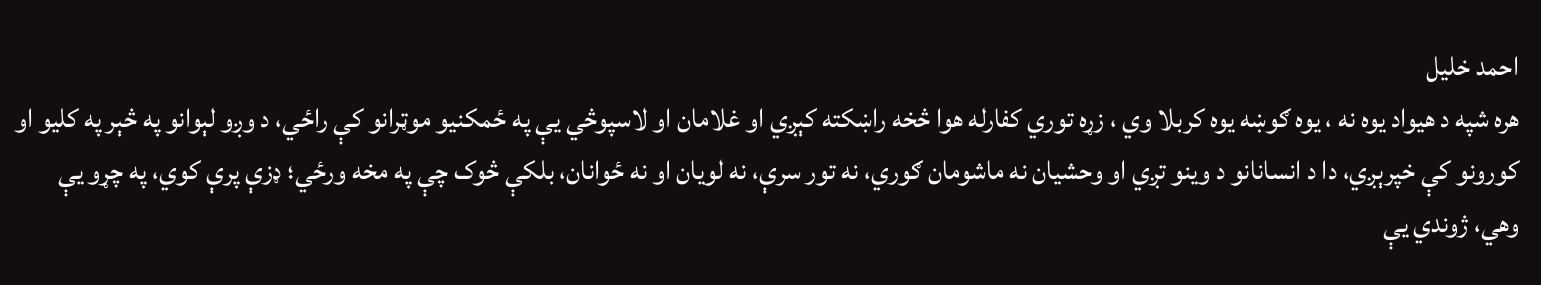احمد خليل
هره شپه د هیواد یوه نه ، یوه ګوښه یوه کربلا وي ، زړه توري کفارله هوا څخه راښکته کېږي او غلامان او لاسپوڅي يې په ځمکنيو موټرانو کې راځي، د وږو لېوانو په څېر په کلیو او کورونو کې خپرېږي، دا د انسانانو د وینو تږي او وحشيان نه ماشومان ګوري، نه تور سرې، نه لویان او نه ځوانان، بلکې څوک چې په مخه ورځي؛ ډزې پرې کوي، په چړو یې وهي، ژوندي یې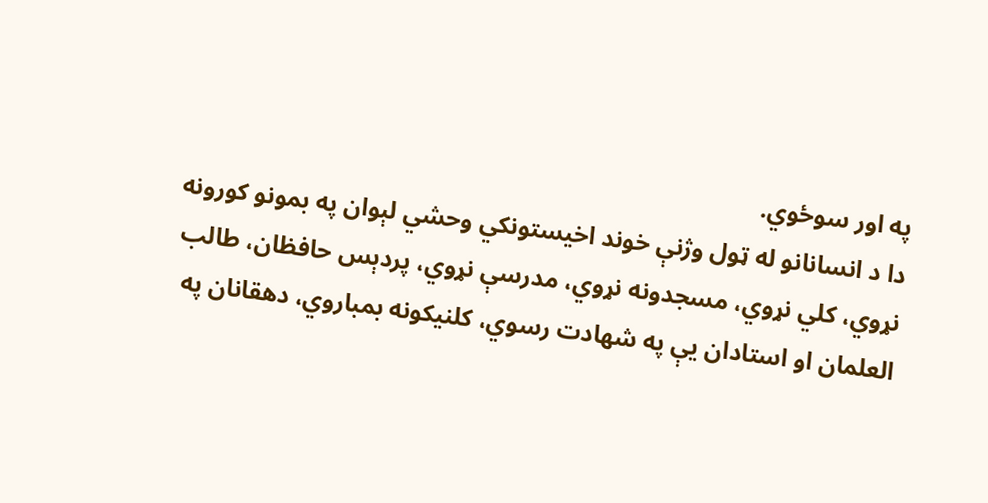په اور سوځوي.
دا د انسانانو له ټول وژنې خوند اخیستونکي وحشي لېوان په بمونو کورونه نړوي، کلي نړوي، مسجدونه نړوي، مدرسې نړوي، پردېس حافظان، طالب العلمان او استادان یې په شهادت رسوي، کلنیکونه بمباروي، دهقانان په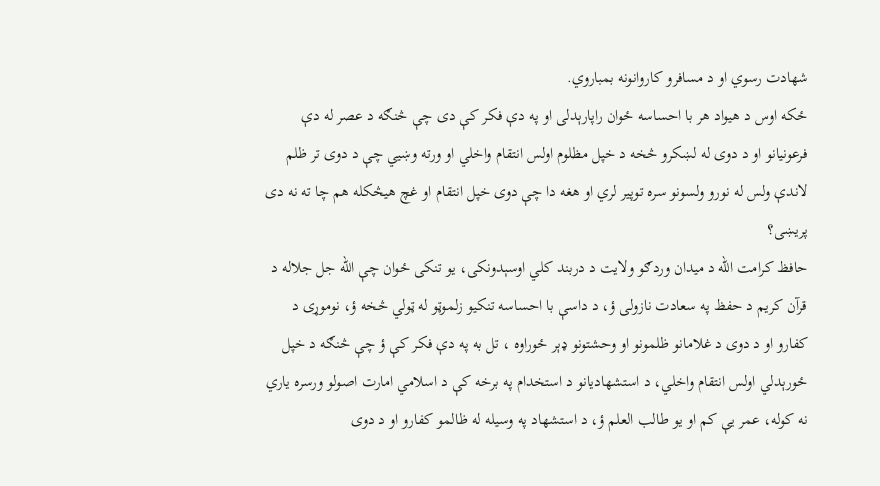شهادت رسوي او د مسافرو کاروانونه بمباروي.
ځکه اوس د هیواد هر با احساسه ځوان راپارېدلی او په دې فکر کې دی چې څنګه د عصر له دې فرعونیانو او د دوی له لښکرو څخه د خپل مظلوم اولس انتقام واخلي او ورته وښيي چې د دوی تر ظلم لاندې ولس له نورو ولسونو سره توپير لري او هغه دا چې دوی خپل انتقام او غچ هيڅکله هم چا ته نه دی پريښی؟
حافظ کرامت الله د ميدان وردګو ولايت د دربند کلي اوسېدونکی، یو تنکی ځوان چې الله جل جلاله د قرآن کریم د حفظ په سعادت نازولی ؤ، د داسې با احساسه تنکيو زلموټو له ټولي څخه ؤ، نوموړی د کفارو او د دوی د غلامانو ظلمونو او وحشتونو ډېر ځوراوه ، تل به په دې فکر کې ؤ چې څنګه د خپل ځورېدلي اولس انتقام واخلي، د استشهادیانو د استخدام په برخه کې د اسلامي امارت اصولو ورسره یاري نه کوله، عمر يې کم او یو طالب العلم ؤ، د استشهاد په وسیله له ظالمو کفارو او د دوی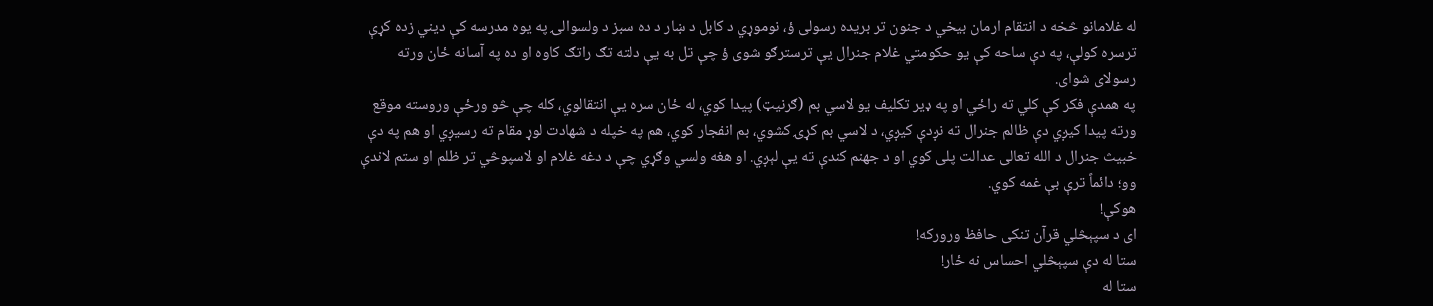له غلامانو څخه د انتقام ارمان بیخي د جنون تر بریده رسولی ؤ، نوموړي د کابل د ښار د ده سبز د ولسوالۍ په یوه مدرسه کې دیني زده کړې ترسره کولې، په دې ساحه کې یو حکومتي غلام جنرال یې ترسترګو شوی ؤ چې تل به یې دلته تګ راتګ کاوه او ده په آسانه ځان ورته رسولای شوای.
په همدې فکر کې کلي ته راځي او په ډیر تکلیف یو لاسي بم (ګرنيټ) پیدا کوي، له ځان سره یې انتقالوي، کله چې څو ورځې وروسته موقع ورته پیدا کیږي دې ظالم جنرال ته نږدې کیږي، د لاسي بم کړۍ کشوي، بم انفجار کوي، هم په خپله د شهادت لوړ مقام ته رسیږي او هم په دې خبیث جنرال د الله تعالی عدالت پلی کوي او د جهنم کندې ته یې لېږي. او هغه ولسي وګړي چې د دغه غلام او لاسپوڅي تر ظلم او ستم لاندې وو؛ دائماً ترې بې غمه کوي.
هوکې!
ای د سپېڅلي قرآن تنکی حافظ ورورکه!
ستا له دې سپېڅلي احساس نه ځار!
ستا له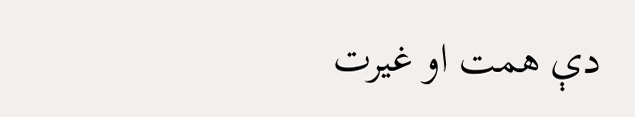دې همت او غیرت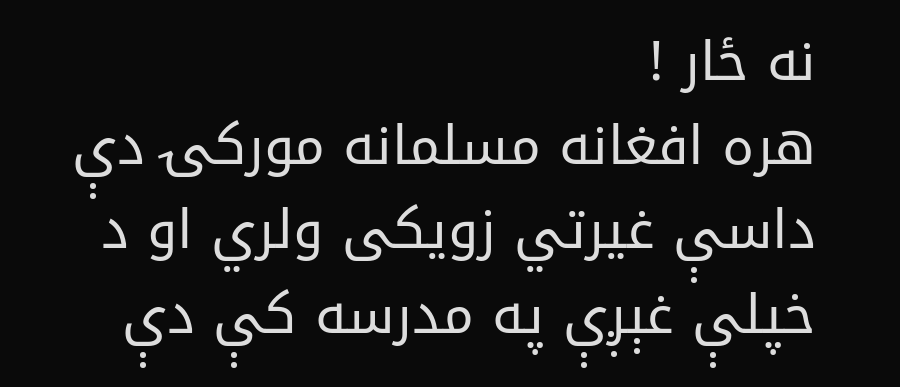نه ځار !
هره افغانه مسلمانه مورکۍ دې داسې غیرتي زویکی ولري او د خپلې غېږې په مدرسه کې دې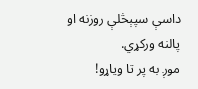داسې سپېڅلې روزنه او پالنه ورکړي.
موږ به پر تا ویاړو!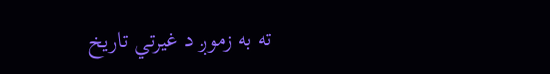ته به زموږ د غیرتي تاریخ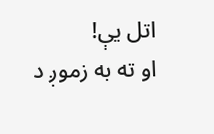اتل یې!
او ته به زموږ د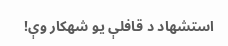استشهاد د قافلې یو شهکار وې!